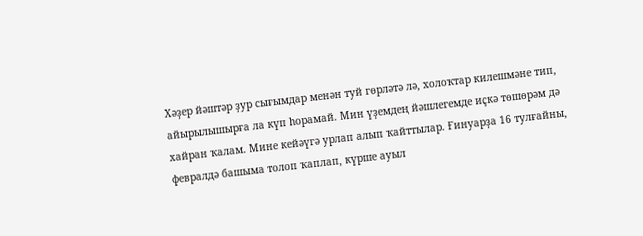Хәҙер йәштәр ҙур сығымдар менән туй гөрләтә лә, холоҡтар килешмәне тип, айырылышырға ла күп һорамай. Мин үҙемдең йәшлегемде иҫкә төшөрәм дә хайран ҡалам. Мине кейәүгә урлап алып ҡайттылар. Ғинуарҙа 16 тулғайны, февралдә башыма толоп ҡаплап, күрше ауыл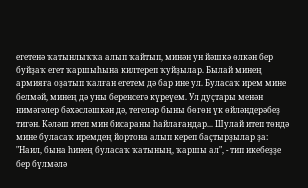егетенә ҡатынлыҡҡа алып ҡайтып, минән ун йәшкә өлкән бер буйҙаҡ егет ҡаршыһына килтереп ҡуйҙылар. Былай минең армияға оҙатып ҡалған егетем дә бар ине ул. Буласаҡ ирем мине белмәй, минең дә уны беренсегә күреүем. Ул дуҫтары менән нимәгәлер бәхәсләшкән дә, тегеләр быны бөгөн үк өйләндерәбеҙ тигән. Кәләш итеп мин бисараны һайлағандар... Шулай итеп төндә мине буласаҡ иремдең йортона алып кереп баҫтырҙылар ҙа: "Наил, бына һинең буласаҡ ҡатының, ҡаршы ал", - тип икебеҙҙе бер бүлмәлә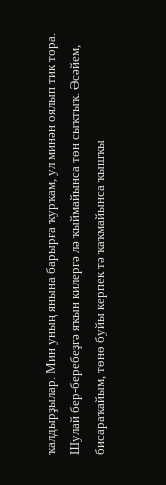ҡалдырҙылар. Мин уның янына барырға ҡурҡам, ул минән оялып тик тора. Шулай бер-беребеҙгә яҡын килергә лә ҡыймайынса төн сыҡтыҡ. Әсәйем, бисараҡайым, төнө буйы керпек тә ҡаҡмайынса ҡышҡы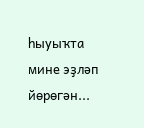һыуыҡта мине эҙләп йөрөгән...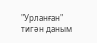"Урланған" тигән даным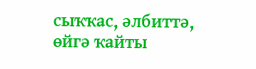сыҡҡас, әлбиттә, өйгә ҡайты